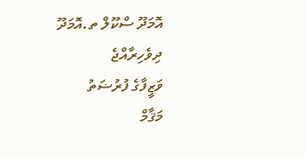އޮމަދޫ ސްކޫލް ތ.އޮމަދޫ
ދިވެހިރާއްޖެ
ވަޒީފާގެ ފުރުޟަތު
މަޤާމް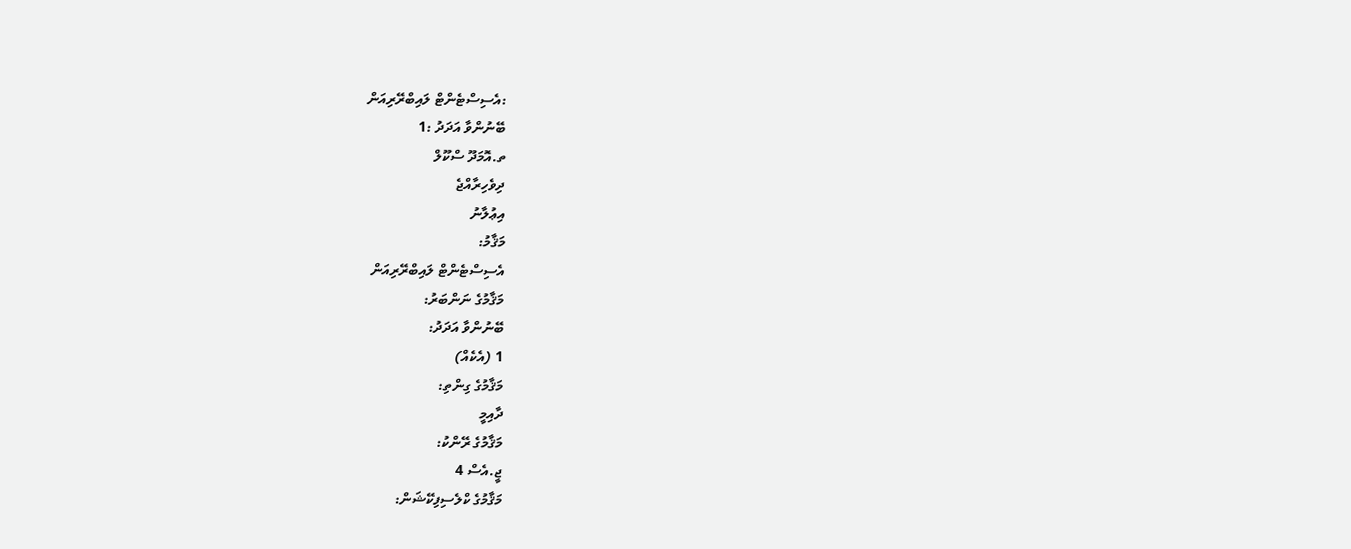:އެސިސްޓެންޓް ލައިބްރޭރިއަން
ބޭނުންވާ އަދަދު :1
ތ.އޮމަދޫ ސްކޫލް
ދިވެހިރާއްޖެ
އިޢުލާނު
މަޤާމު:
އެސިސްޓެންޓް ލައިބްރޭރިއަން
މަޤާމުގެ ނަންބަރު:
ބޭނުންވާ އަދަދު:
1 (އެކެއް)
މަޤާމުގެ ގިންތި:
ދާއިމީ
މަޤާމުގެ ރޭންކު:
ޖީ.އެސް 4
މަޤާމުގެ ކްލެސިފިކޭޝަން: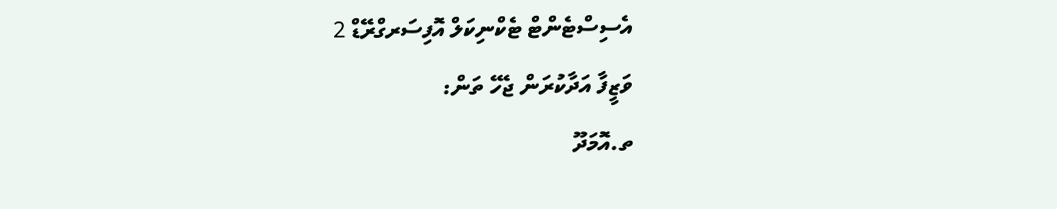އެސިސްޓެންޓް ޓެކްނިކަލް އޮފިސަރގްރޭޑް 2
ވަޒީފާ އަދާކުރަން ޖެހޭ ތަން:
ތ.އޮމަދޫ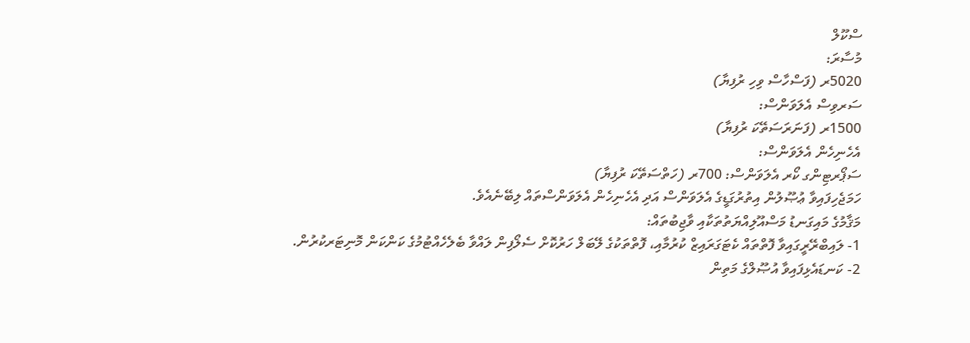ސްކޫލް
މުސާރަ:
5020ރ (ފަސްހާސް ވިހި ރުފިޔާ)
ސަރވިސް އެލަވަންސް:
1500ރ (ފަނަރަސަތޭކަ ރުފިޔާ)
އެހެނިހެން އެލަވަންސް:
ސަޕޯރޓިންގ ކޯރ އެލަވަންސް: 700ރ (ހަތްސަތޭކަ ރުފިޔާ)
ހަމަޖެހިފައިވާ ޢުޞޫލުން އިތުރުގަޑީގެ އެލަވަންސް އަދި އެހެނިހެން އެލަވަންސްތައް ލިބޭނެއެވެ.
މަޤާމުގެ މައިގަނޑު މަސްއޫލިއްޔަތުތަކާއި ވާޖިބުތައް:
1- ލައިބްރޭރީގައިވާ ފޮތްތައް ކެޓަގަރައިޒް ކުރުމާއި، ފޮތްތަކުގެ ލޭބަލް ހަރުކޮށް ސެލޯފިން ލައްވާ ބެލެހެއްޓުމުގެ ކަންކަން މޮނިޓަރކުރުން.
2- ކަނޑައެޅިފައިވާ އުޞޫލްގެ މަތިން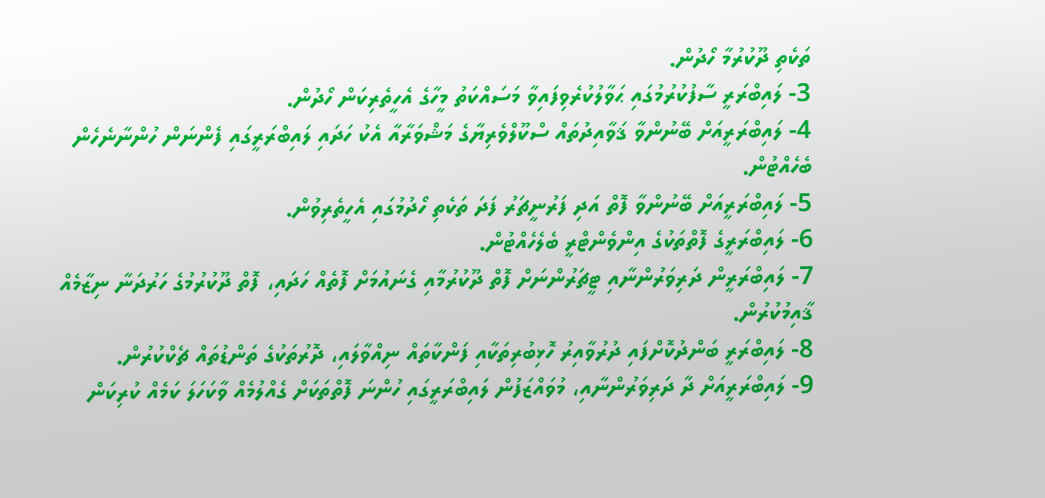ތަކެތި ދޫކުރުމާ ހޯދުން.
3- ލައިބްރަރީ ސާފުކުރުމުގައި ޙަވާލުކުރެވިފައިވާ މަސައްކަތު މީހާގެ އެހީތެރިކަން ހޯދުން.
4- ލައިބްރަރީއަށް ބޭނުންވާ ޤަވާއިދުތައް ސްކޫލްވެރިޔާގެ މަޝްވަރާއާ އެކު ހަދައި ލައިބްރަރީގައި ފެންނަން ހުންނާނެހެން ބެހެއްޓުން.
5- ލައިބްރަރީއަށް ބޭނުންވާ ފޮތް އަދި ފަރުނީޗަރު ފަދަ ތަކެތި ހޯދުމުގައި އެހީތެރިވުން.
6- ލައިބްރަރީގެ ފޮތްތަކުގެ އިންވެންޓްރީ ބެލެހެއްޓުން.
7- ލައިބްރަރީން ދަރިވަރުންނާއި ޓީޗަރުންނަށް ފޮތް ދޫކުރުމާއި ގެނައުމަށް ފޮތެއް ހަދައި، ފޮތް ދޫކުރުމުގެ ހަރުދަނާ ނިޒާމެއް ޤާއިމުކުރުން.
8- ލައިބްރަރީ ބަންދުކޮށްފައި ދުރުވާއިރު ހޮޅިބުރިތަކާއި ފަންކާތައް ނިއްވާލައި، ދޮރުތަކުގެ ތަންޑުތައް ޗެކްކުރުން.
9- ލައިބްރަރީއަށް ދާ ދަރިވަރުންނާއި، މުވައްޒަފުން ލައިބްރަރީގައި ހުންނަ ފޮތްތަކަށް ގެއްލުމެއް ވާކަހަލަ ކަމެއް ކުރިކަން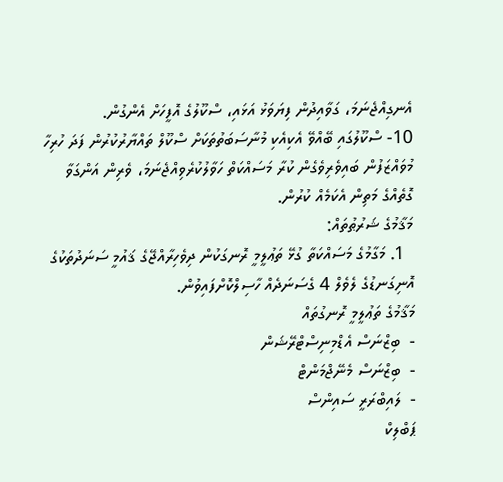އެނގިއްޖެނަމަ، ގަވާއިދުން ފިޔަވަޅު އަޅައި، ސްކޫލުގެ އޮފީހަށް އެންގުން.
10- ސްކޫލުގައި ބޭއްވޭ އެކިއެކި މުނާސަބަތުތަކަށް ސްކޫލް ތައްޔާރުކުރުން ފަދަ ހުރިހާ މުވައްޒަފުން ބައިވެރިވެގެން ކުރާ މަސައްކަތް ހަވާލުކުރެވިއްޖެނަމަ، ވެރިން އަންގަވާ ގޮތެއްގެ މަތިން އެކަމެއް ކުރުން.
މަޤާމުގެ ޝަރުޠުތައް:
  1. މަގާމުގެ މަސައްކަތާ ގުޅޭ ތަޢުލީމީ ރޮނގަކުން ދިވެހިރާއްޖޭގެ ޤައުމީ ސަނަދުތަކުގެ އޮނިގަނޑުގެ ލެވެލް 4 ގެސަނަދެއް ހާސިލްކޮށްފައިވުން.
މަޤާމުގެ ތަޢުލީމީ ރޮނގުތައް
-  ބިޒްނަސް އެޑްމިނިސްޓްރޭޝަން
-  ބިޒްނަސް މެނޭޖްމަންޓް
-  ލައިބްރަރީ ސައިންސް
ޕަބްލިކް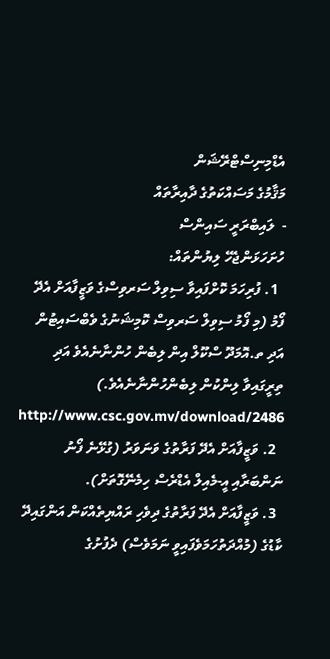އެޑްމިނިސްޓްރޭޝަން
މަޤާމުގެ މަސައްކަތުގެ ދާއިރާތައް
-  ލައިބްރަރީ ސައިންސް
ހުށަހަޅަންޖެހޭ ލިޔުންތައް:
  1. ފުރިހަމަ ކޮށްފައިވާ ސިވިލް ސަރވިސްގެ ވަޒީފާއަށް އެދޭ ފޯމު (މި ފޯމު ސިވިލް ސަރވިސް ކޮމިޝަނުގެ ވެބްސައިޓުން އަދި ތ.އޮމަދޫ ސްކޫލް އިން ލިބެން ހުންނާނެއެވެ އަދި ތިރީގައިވާ ލިންކުން ލިބެންހުންނާނެއެވެ.)  http://www.csc.gov.mv/download/2486
  2. ވަޒީފާއަށް އެދޭ ފަރާތުގެ ވަނަވަރު (ގުޅޭނެ ފޯނު ނަންބަރާއި އީ-މެއިލް އެޑްރެސް ހިމެނޭގޮތަށް).
  3. ވަޒީފާއަށް އެދޭ ފަރާތުގެ ދިވެހި ރައްޔިތެއްކަން އަންގައިދޭ ކާޑުގެ (މުއްދަތުހަމަވެފައިވީ ނަމަވެސް) ދެފުށުގެ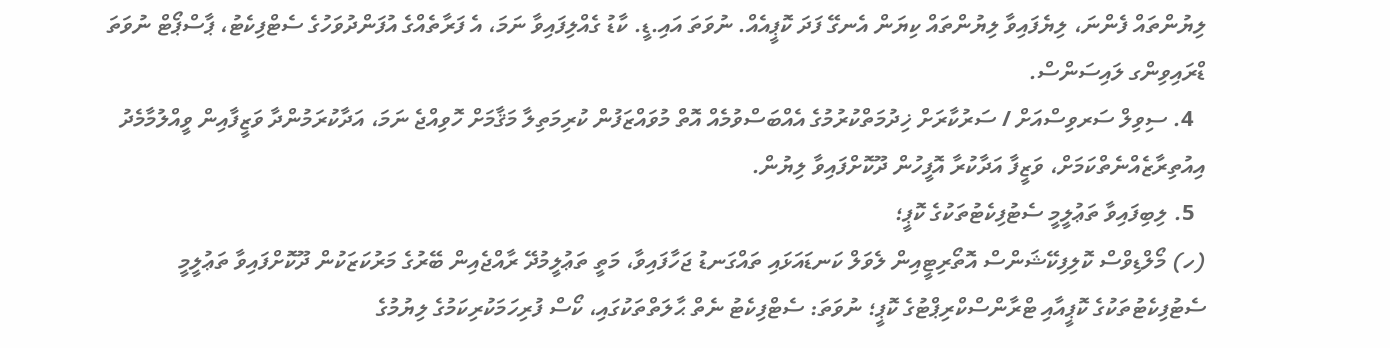ލިޔުންތައް ފެންނަ، ލިޔެފައިވާ ލިޔުންތައް ކިޔަން އެނގޭ ފަދަ ކޮޕީއެއް. ނުވަތަ އައި.ޑީ. ކާޑު ގެއްލިފައިވާ ނަމަ، އެ ފަރާތެއްގެ އުފަންދުވަހުގެ ސެޓްފިކެޓު، ޕާސްޕޯޓް ނުވަތަ ޑްރައިވިންގ ލައިސަންސް.
  4. ސިވިލް ސަރވިސްއަށް / ސަރުކާރަށް ޚިދުމަތްކުރުމުގެ އެއްބަސްވުމެއް އޮތް މުވައްޒަފުން ކުރިމަތިލާ މަޤާމަށް ހޮވިއްޖެ ނަމަ، އަދާކުރަމުންދާ ވަޒީފާއިން ވީއްލުމާމެދު އިއުތިރާޒެއްނެތްކަމަށް، ވަޒީފާ އަދާކުރާ އޮފީހުން ދޫކޮށްފައިވާ ލިޔުން.
  5. ލިބިފައިވާ ތަޢުލީމީ ސެޓުފިކެޓުތަކުގެ ކޮޕީ؛
(ހ) މޯލްޑިވްސް ކޮލިފިކޭޝަންސް އޮތޯރިޓީއިން ލެވަލް ކަނޑައަޅައި ތައްގަނޑު ޖަހާފައިވާ، މަތީ ތަޢުލީމުދޭ ރާއްޖެއިން ބޭރުގެ މަރުކަޒަކުން ދޫކޮށްފައިވާ ތަޢުލީމީ ސެޓުފިކެޓުތަކުގެ ކޮޕީއާއި ޓްރާންސްކްރިޕްޓުގެ ކޮޕީ؛ ނުވަތަ: ސެޓްފިކެޓު ނެތް ޙާލަތްތަކުގައި، ކޯސް ފުރިހަމަކުރިކަމުގެ ލިޔުމުގެ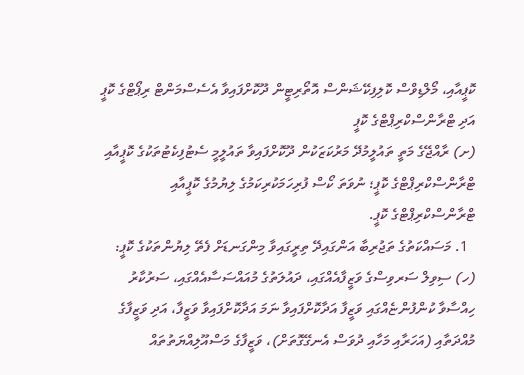ކޮޕީއާއި، މޯލްޑިވްސް ކޮލިފިކޭޝަންސް އޮތޯރިޓީން ދޫކޮށްފައިވާ އެސެސްމަންޓް ރިޕޯޓްގެ ކޮޕީ އަދި ޓްރާންސްކްރިޕްޓްގެ ކޮޕީ
(ށ) ރާއްޖޭގެ މަތީ ތައުލީމުދޭ މަރުކަޒަކުން ދޫކޮށްފައިވާ ތައުލީމީ ސެޓުފިކެޓުތަކުގެ ކޮޕީއާއި ޓްރާންސްކްރިޕްޓްގެ ކޮޕީ؛ ނުވަތަ ކޯސް ފުރިހަމަކުރިކަމުގެ ލިޔުމުގެ ކޮޕީއާއި ޓްރާންސްކްރިޕްޓްގެ ކޮޕީ.
  1. މަސައްކަތުގެ ތަޖުރިބާ އަންގައިދޭ ތިރީގައިވާ މިންގަނޑަށް ފެތޭ ލިޔުންތަކުގެ ކޮޕީ:
(ހ) ސިވިލް ސަރވިސްގެ ވަޒީފާއެއްގައި، ދައުލަތުގެ މުއައްސަސާއެއްގައި، ސަރުކާރު ހިއްސާވާ ކުންފުންޏެއްގައި ވަޒީފާ އަދާކޮށްފައިވާ ނަމަ އަދާކޮށްފައިވާ ވަޒީފާ، އަދި ވަޒީފާގެ މުއްދަތާއި (އަހަރާއި މަހާއި ދުވަސް އެނގޭގޮތަށް)، ވަޒީފާގެ މަސްއޫލިއްޔަތުތައް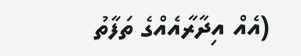(އެއް އިދާރާއެއްގެ ތަފާތު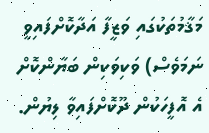މަޤާމުތަކުގައި ވަޒީފާ އަދާކޮށްފައިވީ ނަމަވެސް) ވަކިވަކިން ބަޔާންކޮށް އެ އޮފީހަކުން ދޫކޮށްފައިވާ ލިޔުން.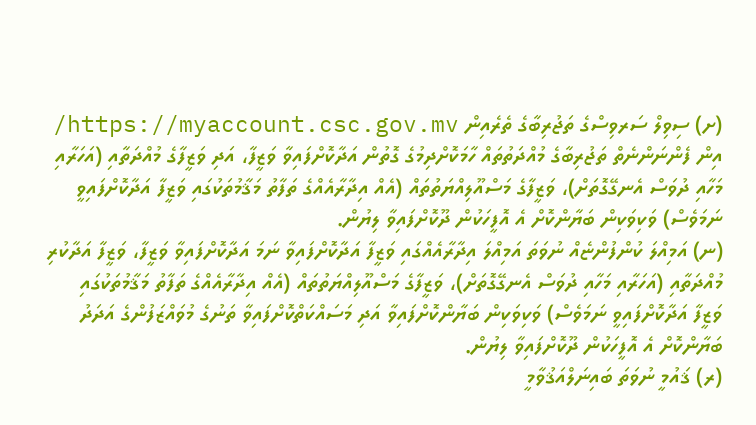(ށ) ސިވިލް ސަރވިސްގެ ތަޖުރިބާގެ ތެރެއިން https://myaccount.csc.gov.mv/ އިން ފެންނަންނެތް ތަޖުރިބާގެ މުއްދަތުތައް ހާމަކޮށްދިމުގެ ގޮތުން އަދާކޮށްފައިވާ ވަޒީފާ، އަދި ވަޒީފާގެ މުއްދަތާއި (އަހަރާއި މަހާއި ދުވަސް އެނގޭގޮތަށް)، ވަޒީފާގެ މަސްއޫލިއްޔަތުތައް (އެއް އިދާރާއެއްގެ ތަފާތު މަޤާމުތަކުގައި ވަޒީފާ އަދާކޮށްފައިވީ ނަމަވެސް) ވަކިވަކިން ބަޔާންކޮށް އެ އޮފީހަކުން ދޫކޮށްފައިވާ ލިޔުން.
(ނ) އަމިއްލަ ކުންފުންޏެއް ނުވަތަ އަމިއްލަ އިދާރާއެއްގައި ވަޒީފާ އަދާކޮށްފައިވާ ނަމަ އަދާކޮށްފައިވާ ވަޒީފާ، ވަޒީފާ އަދާކުރި މުއްދަތާއި (އަހަރާއި މަހާއި ދުވަސް އެނގޭގޮތަށް)، ވަޒީފާގެ މަސްއޫލިއްޔަތުތައް (އެއް އިދާރާއެއްގެ ތަފާތު މަޤާމުތަކުގައި ވަޒީފާ އަދާކޮށްފައިވީ ނަމަވެސް) ވަކިވަކިން ބަޔާންކޮށްފައިވާ އަދި މަސައްކަތްކޮށްފައިވާ ތަނުގެ މުވައްޒަފުންގެ އަދަދު ބަޔާންކޮށް އެ އޮފީހަކުން ދޫކޮށްފައިވާ ލިޔުން.
(ރ) ޤައުމީ ނުވަތަ ބައިނަލްއަޤުވާމީ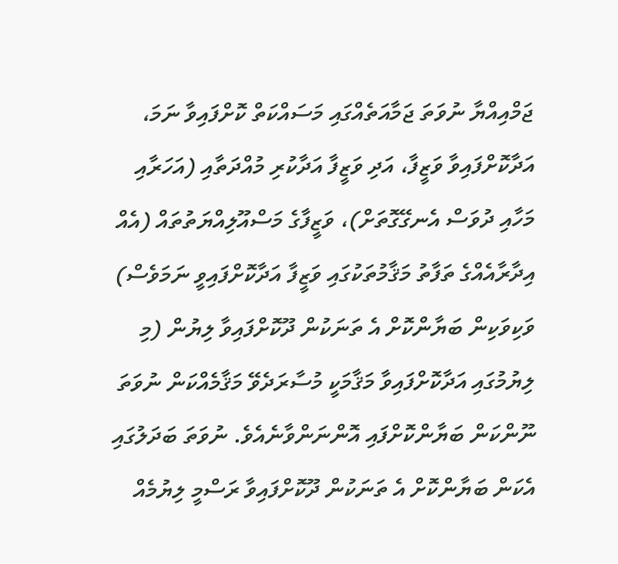ޖަމްއިއްޔާ ނުވަތަ ޖަމާއަތެއްގައި މަސައްކަތް ކޮށްފައިވާ ނަމަ، އަދާކޮށްފައިވާ ވަޒީފާ، އަދި ވަޒީފާ އަދާކުރި މުއްދަތާއި (އަހަރާއި މަހާއި ދުވަސް އެނގޭގޮތަށް)، ވަޒީފާގެ މަސްއޫލިއްޔަތުތައް (އެއް އިދާރާއެއްގެ ތަފާތު މަޤާމުތަކުގައި ވަޒީފާ އަދާކޮށްފައިވީ ނަމަވެސް) ވަކިވަކިން ބަޔާންކޮށް އެ ތަނަކުން ދޫކޮށްފައިވާ ލިޔުން (މި ލިޔުމުގައި އަދާކޮށްފައިވާ މަޤާމަކީ މުސާރަދެވޭ މަޤާމެއްކަން ނުވަތަ ނޫންކަން ބަޔާންކޮށްފައި އޮންނަންވާނެއެވެ. ނުވަތަ ބަދަލުގައި އެކަން ބަޔާންކޮށް އެ ތަނަކުން ދޫކޮށްފައިވާ ރަސްމީ ލިޔުމެއް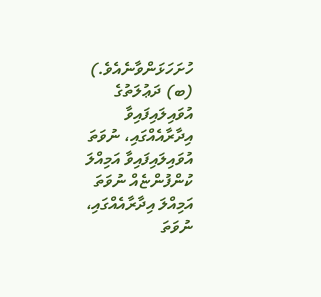ހުށަހަޅަންވާނެއެވެ.)
(ބ) ދަޢުލަތުގެ އުވައިލައިފައިވާ އިދާރާއެއްގައި، ނުވަތަ އުވައިލައިފައިވާ އަމިއްލަ ކުންފުންޏެއް ނުވަތަ އަމިއްލަ އިދާރާއެއްގައި، ނުވަތަ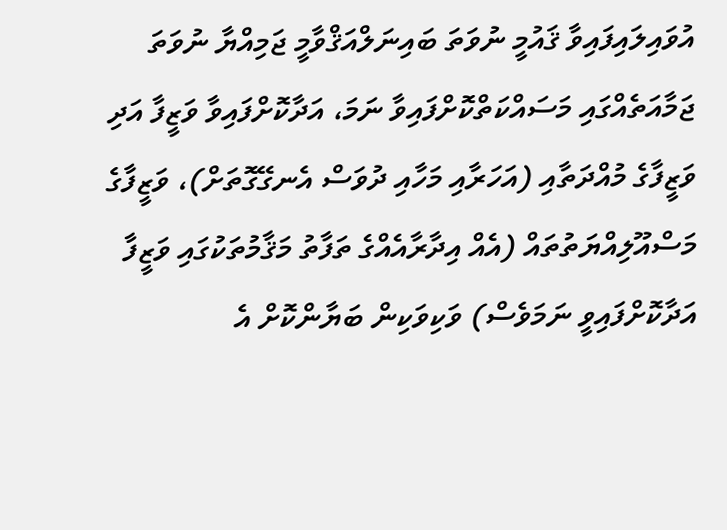އުވައިލައިފައިވާ ޤައުމީ ނުވަތަ ބައިނަލްއަޤްވާމީ ޖަމިއްޔާ ނުވަތަ ޖަމާއަތެއްގައި މަސައްކަތްކޮށްފައިވާ ނަމަ، އަދާކޮށްފައިވާ ވަޒީފާ އަދި ވަޒީފާގެ މުއްދަތާއި (އަހަރާއި މަހާއި ދުވަސް އެނގޭގޮތަށް)، ވަޒީފާގެ މަސްއޫލިއްޔަތުތައް (އެއް އިދާރާއެއްގެ ތަފާތު މަޤާމުތަކުގައި ވަޒީފާ އަދާކޮށްފައިވީ ނަމަވެސް) ވަކިވަކިން ބަޔާންކޮށް އެ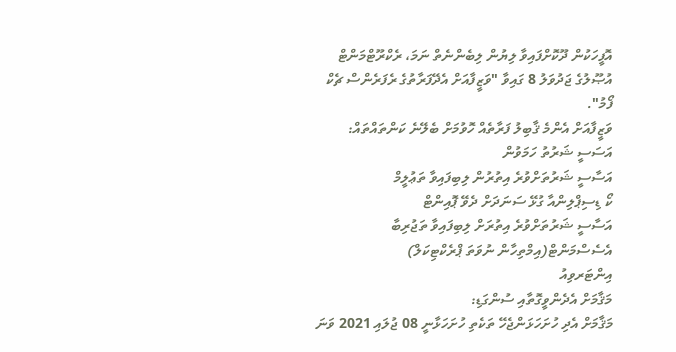އޮފީހަކުން ދޫކޮށްފައިވާ ލިޔުން ލިބެންނެތް ނަމަ، ރެކްރޫޓްމަންޓް އުޞޫލުގެ ޖަދުވަލު 8 ގައިވާ "ވަޒީފާއަށް އެދޭފަރާތުގެ ރެފަރެންސް ޗެކް ފޯމު".
ވަޒީފާއަށް އެންމެ ޤާބިލު ފަރާތެއް ހޮވުމަށް ބެލޭނެ ކަންތައްތައް:
އަސަސީ ޝަރުތު ހަމަވުން
އަސާސީ ޝަރުތަށްވުރެ އިތުރުން ލިބިފައިވާ ތަޢުލީމް
ކޯ ޑިސިޕްލިންއާ ގުޅޭ ސަނަދަށް ދެވޭ ޕޮއިންޓް
އަސާސީ ޝަރުތަށްވުރެ އިތުރަށް ލިބިފައިވާ ތަޖުރިބާ
އެސެސްމަންޓް(އިމްތިހާން ނުވަތަ ޕްރެކްޓިކަލް)
އިންޓަރވިއު
މަޤާމަށް އެދެންވީގޮތާއި ސުންގަޑި:
މަޤާމަށް އެދި ހުށަހަޅަންޖެހޭ ތަކެތި ހުށަހަޅާނީ 08 ޖުލައި 2021 ވަނަ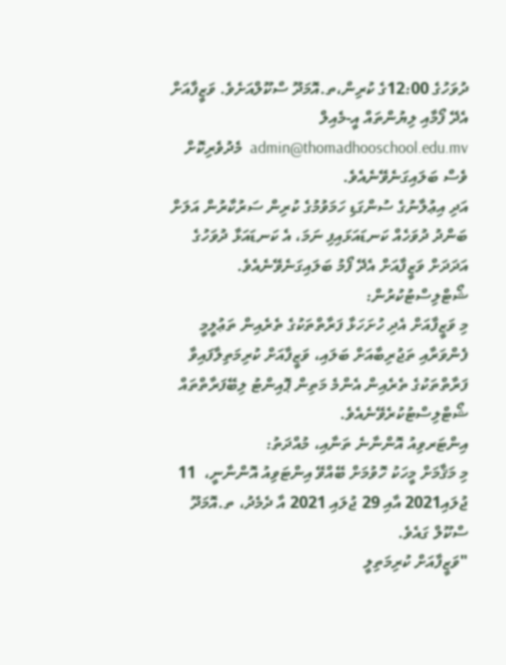ދުވަހުގެ 12:00ގެ ކުރިން،ތ.އޮމަދޫ ސްކޫލްއަށެވެ. ވަޒީފާއަށް އެދޭ ފޯމާއި ލިޔުންތައް އީ-މެއިލް admin@thomadhooschool.edu.mv  މެދުވެރިކޮށް ވެސް ބަލައިގަނެވޭނެއެވެ.
އަދި އިޢުލާނުގެ ސުންގަޑި ހަމަވުމުގެ ކުރިން ސަރުކާރުން އަލަށް ބަންދު ދުވަހެއް ކަނޑައަޅައިފި ނަމަ، އެ ކަނޑައަޅާ ދުވަހުގެ އަދަދަށް ވަޒީފާއަށް އެދޭ ފޯމު ބަލައިގަނެވޭނެއެވެ.
ޝޯޓްލިސްޓުކުރުން:
މި ވަޒީފާއަށް އެދި ހުށަހަޅާ ފަރާތްތަކުގެ ތެރެއިން ތަޢުލީމީ ފެންވަރާއި ތަޖުރިބާއަށް ބަލައި، ވަޒީފާއަށް ކުރިމަތިލާފައިވާ ފަރާތްތަކުގެ ތެރެއިން އެންމެ މަތިން ޕޮއިންޓު ލިބޭފަރާތްތައް ޝޯޓްލިސްޓުކުރެވޭނެއެވެ.
އިންޓަރވިއު އޮންނާނެ ތަނާއި، މުއްދަތު:
މި މަޤާމަށް މީހަކު ހޮވުމަށް ބޭއްވޭ އިންޓަވިއު އޮންނާނީ،  11 ޖުލައި2021 އާއި 29 ޖުލައި 2021 އާ ދެމެދު، ތ.އޮމަދޫ ސްކޫލް ގައެވެ.
"ވަޒީފާއަށް ކުރިމަތިލީ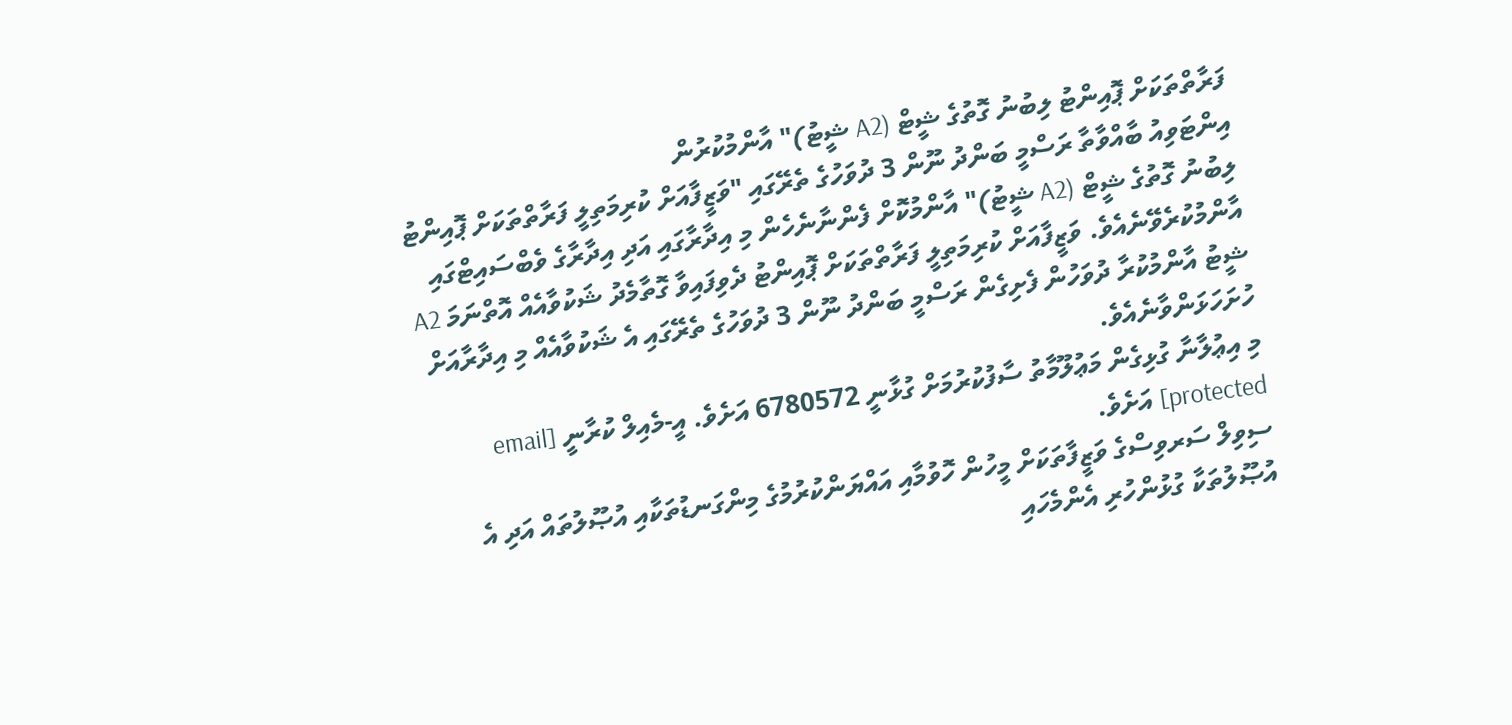ފަރާތްތަކަށް ޕޮއިންޓު ލިބުނު ގޮތުގެ ޝީޓް (A2 ޝީޓު)" އާންމުކުރުން
އިންޓަވިއު ބާއްވާތާ ރަސްމީ ބަންދު ނޫން 3 ދުވަހުގެ ތެރޭގައި "ވަޒީފާއަށް ކުރިމަތިލީ ފަރާތްތަކަށް ޕޮއިންޓު ލިބުނު ގޮތުގެ ޝީޓް (A2 ޝީޓު)" އާންމުކޮށް ފެންނާނެހެން މި އިދާރާގައި އަދި އިދާރާގެ ވެބްސައިޓްގައި އާންމުކުރެވޭނެއެވެ. ވަޒީފާއަށް ކުރިމަތިލީ ފަރާތްތަކަށް ޕޮއިންޓު ދެވިފައިވާ ގޮތާމެދު ޝަކުވާއެއް އޮތްނަމަ A2 ޝީޓު އާންމުކުރާ ދުވަހުން ފެށިގެން ރަސްމީ ބަންދު ނޫން 3 ދުވަހުގެ ތެރޭގައި އެ ޝަކުވާއެއް މި އިދާރާއަށް ހުށަހަޅަންވާނެއެވެ.
މި އިޢުލާނާ ގުޅިގެން މަޢުލޫމާތު ސާފުކުރުމަށް ގުޅާނީ 6780572 އަށެވެ. އީ-މެއިލް ކުރާނީ [email protected] އަށެވެ.
ސިވިލް ސަރވިސްގެ ވަޒީފާތަކަށް މީހުން ހޮވުމާއި އައްޔަންކުރުމުގެ މިންގަނޑުތަކާއި އުޞޫލުތައް އަދި އެ އުޞޫލުތަކާ ގުޅުންހުރި އެންމެހައި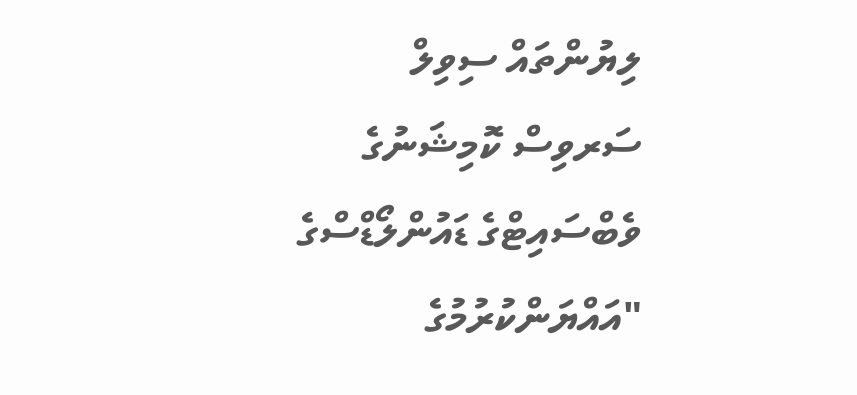ލިޔުންތައް ސިވިލް ސަރވިސް ކޮމިޝަނުގެ ވެބްސައިޓްގެ ޑައުންލޯޑްސްގެ "އައްޔަންކުރުމުގެ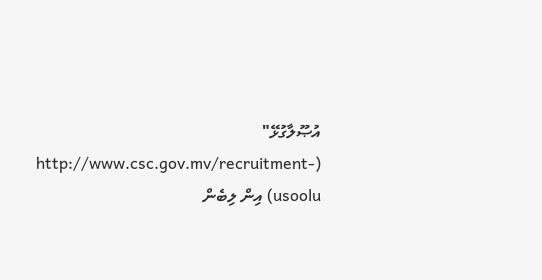އުޞޫލާގުޅޭ" (http://www.csc.gov.mv/recruitment-usoolu) އިން ލިބެން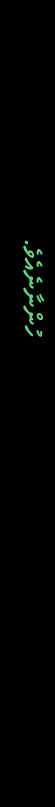ހުންނާނެއެވެ.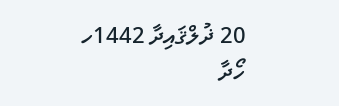20 ޛުލްޤައިދާ 1442ހ
ހޯދާ